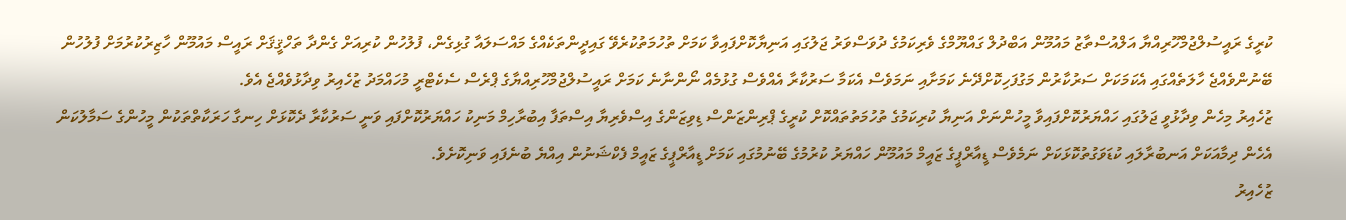ކުރީގެ ރައީސުލްޖުމްހޫރިއްޔާ އަލްއުސްތާޒު މައުމޫން އަބްދުލް ގައްޔޫމްގެ ވެރިކަމުގެ ދުވަސްވަރު ޖަލުގައި އަނިޔާކޮށްފައިވާ ކަމަށް ތުހުމަތުކުރެވޭ ގައިދީންތަކެއްގެ މައްސަލައާ ގުޅިގެން، ފުލުހުން ކުރިއަށް ގެންދާ ތަހްޤީޤަށް ރައީސް މައުމޫން ހާޒިރުކުރުމަށް ފުލުހުން ބޭނުންވެއްޖެ ހާލަތެއްގައި އެކަމަކަށް ސަރުކާރުން މަގުފަހިކޮށްދޭނެ ކަމަށާއި ނަމަވެސް އެކަމާ ސަރުކާރާ އެއްވެސް ގުޅުމެއް ނޯންނާނެ ކަމަށް ރައީސުލްޖުމްހޫރިއްޔާގެ ޕްރެސް ސެކެޓްރީ މުހައްމަދު ޒުހެއިރު ވިދާޅުވެއްޖެ އެވެ.
ޒުހެއިރު މިހެން ވިދާޅުވީ ޖަލުގައި ހައްޔަރުކޮށްފައިވާ މީހުންނަށް އަނިޔާ ކުރިކަމުގެ ތުހުމަތުތައްކޮށް ކުރީގެ ޕްރިންޒަންސް ޑިވިޒަންގެ އިސްވެރިޔާ އިސްތަފާ އިބުރާހިމް މަނިކު ހައްޔަރުކޮށްފައި ވަނީ ސަރުކާރާ ދެކޮޅަށް ހިނގާ ހަރަކާތްތަކުން މީހުންގެ ސަމާލުކަން އެހެން ދިމާއަކަށް އަނބުރާލައި ކުޑަވަގުތުކޮޅަކަށް ނަމެވެސް ޑީއާރްޕީގެ ޒައީމް މައުމޫން ހައްޔަރު ކުރުމުގެ ބޭނުމުގައި ކަމަށް ޑީއާރްޕީގެ ޒައީމް ފެކްޝަނުން އިއްޔެ ބުނެފައި ވަނިކޮށެވެ.
ޒުހެއިރު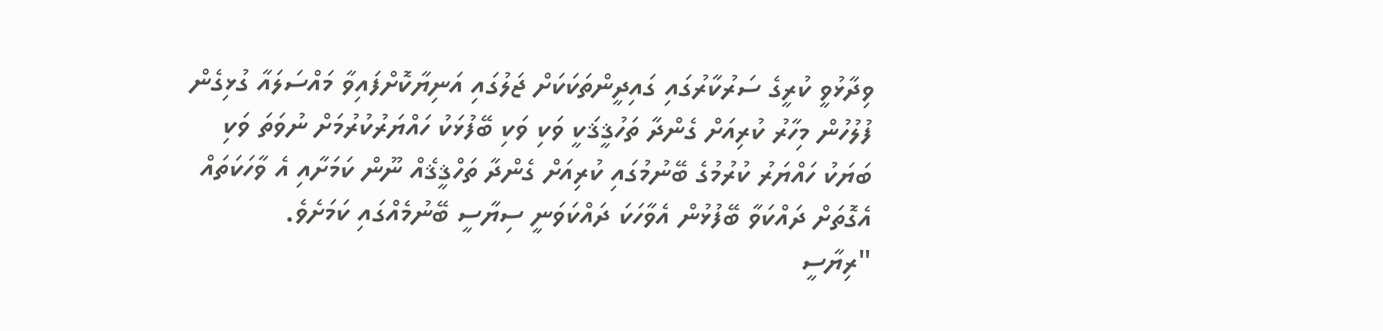ވިދާޅުވީ ކުރީގެ ސަރުކާރުގައި ގައިދީންތަކަކަށް ޖަލުގައި އަނިޔާކޮށްފައިވާ މައްސަލައާ ގުޅިގެން ފުލުހުން މިހާރު ކުރިއަށް ގެންދާ ތަހުޤީޤަކީ ވަކި ވަކި ބޭފުޅަކު ހައްޔަރުކުރުމަށް ނުވަތަ ވަކި ބަޔަކު ހައްޔަރު ކުރުމުގެ ބޭނުމުގައި ކުރިއަށް ގެންދާ ތަހްޤީޤެއް ނޫން ކަމަށާއި އެ ވާހަކަތައް އެގޮތަށް ދައްކަވާ ބޭފުޅުން އެވާހަކަ ދައްކަވަނީ ސިޔާސީ ބޭނުމެއްގައި ކަމަށެވެ.
"ރިޔާސީ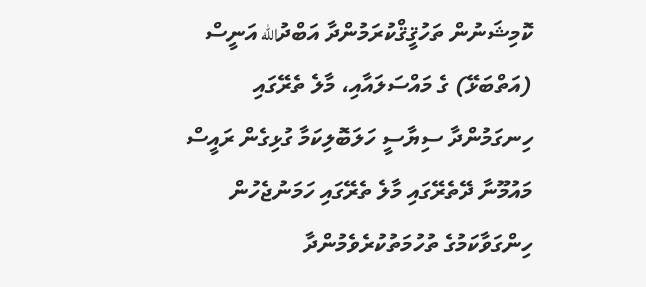ކޮމިޝަނުން ތަހުޤީޤްކުރަމުންދާ އަބްދުالله އަނީސް (އަތްބަޅޭ) ގެ މައްސަލައާއި، މާލެ ތެރޭގައި ހިނގަމުންދާ ސިޔާސީ ހަލަބޮލިކަމާ ގުޅިގެން ރައީސް މައުމޫނާ ދޭތެރޭގައި މާލެ ތެރޭގައި ހަމަނުޖެހުން ހިންގަވާކަމުގެ ތުހުމަތުކުރެވެމުންދާ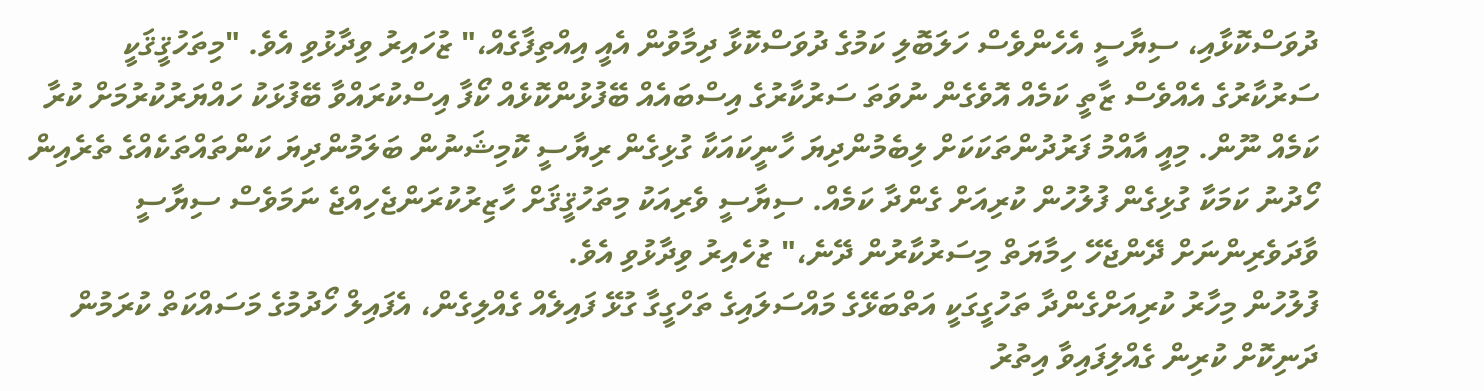ދުވަސްކޮޅާއި، ސިޔާސީ އެހެންވެސް ހަލަބޮލި ކަމުގެ ދުވަސްކޮޅާ ދިމާވުން އެއީ އިއްތިފާގެއް،" ޒުހައިރު ވިދާޅުވި އެވެ. "މިތަހުޤީޤަކީ ސަރުކާރުގެ އެއްވެސް ޒާތީ ކަމެއް އޮވެގެން ނުވަތަ ސަރުކާރުގެ އިސްބައެއް ބޭފުޅުންކޮޅެއް ކޯފާ އިސްކުރައްވާ ބޭފުޅަކު ހައްޔަރުކުރުމަށް ކުރާ ކަމެއް ނޫން. މިއީ އާއްމު ފަރުދުންތަކަކަށް ލިބެމުންދިޔަ ހާނީކައަކާ ގުޅިގެން ރިޔާސީ ކޮމިޝަނުން ބަލަމުންދިޔަ ކަންތައްތަކެއްގެ ތެރެއިން ހޯދުނު ކަމަކާ ގުޅިގެން ފުލުހުން ކުރިއަށް ގެންދާ ކަމެއް. ސިޔާސީ ވެރިއަކު މިތަހުޤީޤަށް ހާޒިރުކުރަންޖެހިއްޖެ ނަމަވެސް ސިޔާސީ ވާދަވެރިންނަށް ދޭންޖެހޭ ހިމާޔަތް މިސަރުކާރުން ދޭނެ،" ޒުހެއިރު ވިދާޅުވި އެވެ.
ފުލުހުން މިހާރު ކުރިއަށްގެންދާ ތަހުގީގަކީ އަތްބަޅޭގެ މައްސަލައިގެ ތަހްގީގާ ގުޅޭ ފައިލެއް ގެއްލިގެން، އެފައިލް ހޯދުމުގެ މަސައްކަތް ކުރަމުން ދަނިކޮށް ކުރިން ގެއްލިފައިވާ އިތުރު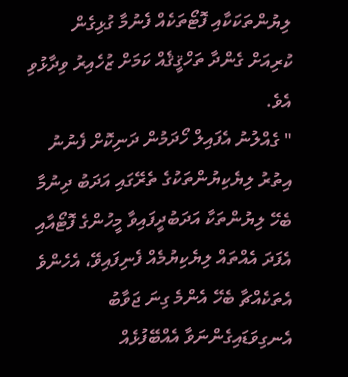ލިޔުންތަކަކާއި ފޮޓޯތަކެއް ފެނުމާ ގުޅިގެން ކުރިއަށް ގެންދާ ތަހްޤީޤެއް ކަމަށް ޒުހެއިރު ވިދާޅުވި އެވެ.
" ގެއްލުނު އެފައިލް ހޯދަމުން ދަނިކޮށް ފެނުނު އިތުރު ލިޔެކިޔުންތަކުގެ ތެރޭގައި އަދަބު ދިނުމާ ބެހޭ ލިޔުންތަކާ އަދަބުދީފައިވާ މީހުންގެ ފޮޓޯއާއި އެފަދަ އެއްތައް ލިޔެކިޔުމެއް ފެނިފައިވޭ، އެހެންވެ އެތަކެއްޗާ ބެހޭ އެންމެ ގިނަ ޖަވާބު އެނގިވަޑައިގެންނަވާ އެއްބޭފުޅެއް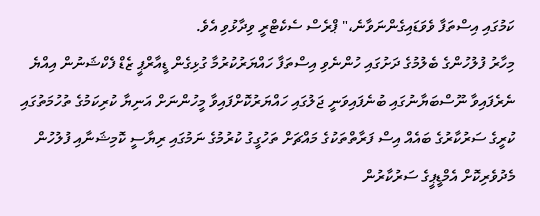ކަމުގައި އިސްތަފާ ވެވަޑައިގެންނަވާނެ،" ޕްރެސް ސެކެޓްރީ ވިދާޅުވި އެވެ.
މިހާރު ފުލުހުންގެ ބެލުމުގެ ދަށުގައި ހުންނެވި އިސްތަފާ ހައްޔަރުކުރުމާ ގުޅިގެން ޑީއާރްޕީ ޒެޑް ފެކްޝަނުން އިއްޔެ ނެރެފައިވާ ނޫސްބަޔާނުގައި ބުނެފައިވަނީ ޖަލުގައި ހައްޔަރުކޮށްފައިވާ މީހުންނަށް އަނިޔާ ކުރިކަމުގެ ތުހުމަތުގައި ކުރީގެ ސަރުކާރުގެ ބައެއް އިސް ފަރާތްތަކުގެ މައްޗަށް ތަހުގީގު ކުރުމުގެ ނަމުގައި ރިޔާސީ ކޮމިޝަނާއި ފުލުހުން މެދުވެރިކޮށް އެމްޑީޕީގެ ސަރުކާރުން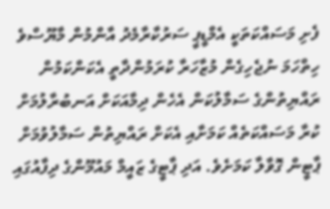ފެށި މަސައްކަތަކީ އެމްޑީޕީ ސަރުކާރާމެދު އާންމުން މާޔޫސްވެ ހިތްހަމަ ނުޖެހިގެން މުޒާހަރާ ކުރަމުންދާތީ އެކަންކަމުން ރައްޔިތުންގެ ސަމާލުކަން އެހެން ދިމާއަކަށް އަނބުރާލުމަށް ކުރާ މަސައްކަތެއް ކަމަށާއި އެކަށް ރައްޔިތުން ސަމާލުވުމަށް ޕާޓީން ގޮވާލާ ކަމަށެވެ. އަދި ޕާޓީގެ ޒައީމް މައުމޫންގެ ދިފާއުގައި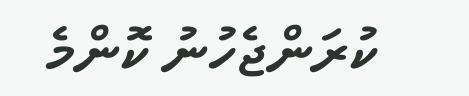ކުރަންޖެހުނު ކޮންމެ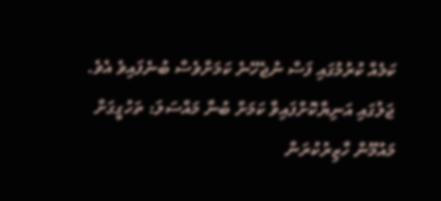ކަމެއް ކުރުމުގައި ފަސް ނުޖެހޭނެ ކަމަށްވެސް ބުނެފައިވެ އެވެ.
ޖަލުގައި އަނިޔާކޮށްފައިވާ ކަމަށް ބުނާ މައްސަލަ: ތަހުގީގަށް މައުމޫން ހާޒިރުކުރަން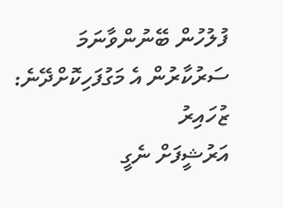ފުލުހުން ބޭނުންވާނަމަ ސަރުކާރުން އެ މަގުފަހިކޮށްދޭނެ: ޒުހައިރު
އަރުޝީފަށް ނެގީ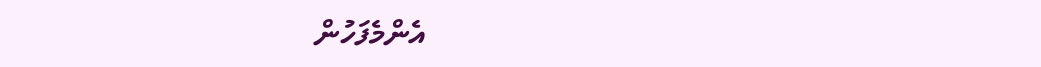އެންމެފަހުން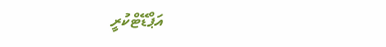އަޕްޑޭޓްކުރީ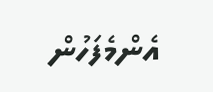އެންމެފަހުން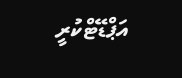އަޕްޑޭޓްކުރީ